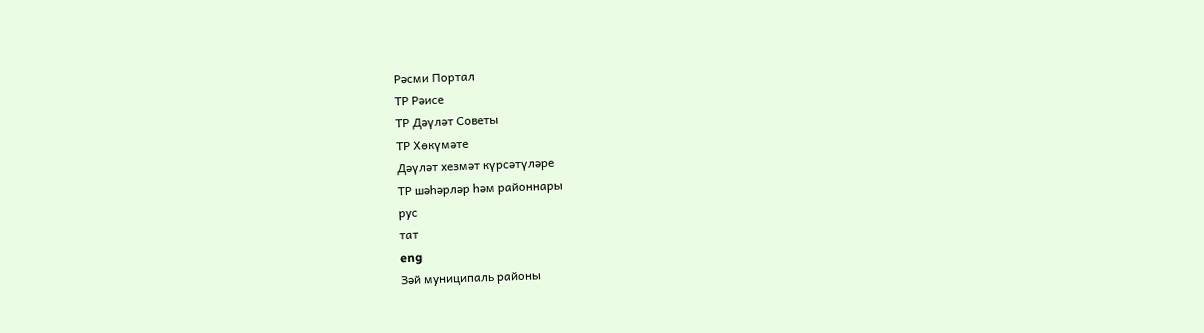Рәсми Портал
ТР Рәисе
ТР Дәүләт Советы
ТР Хөкүмәте
Дәүләт хезмәт күрсәтүләре
ТР шәһәрләр һәм районнары
рус
тат
eng
Зәй муниципаль районы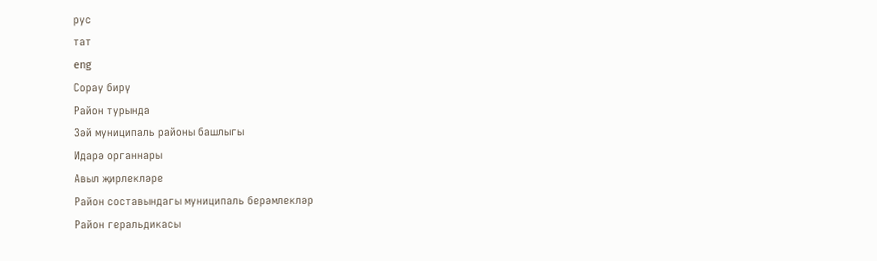рус
тат
eng
Сорау бирү
Район турында
Зәй муниципаль районы башлыгы
Идарә органнары
Авыл җирлекләре
Район составындагы муниципаль берәмлекләр
Район геральдикасы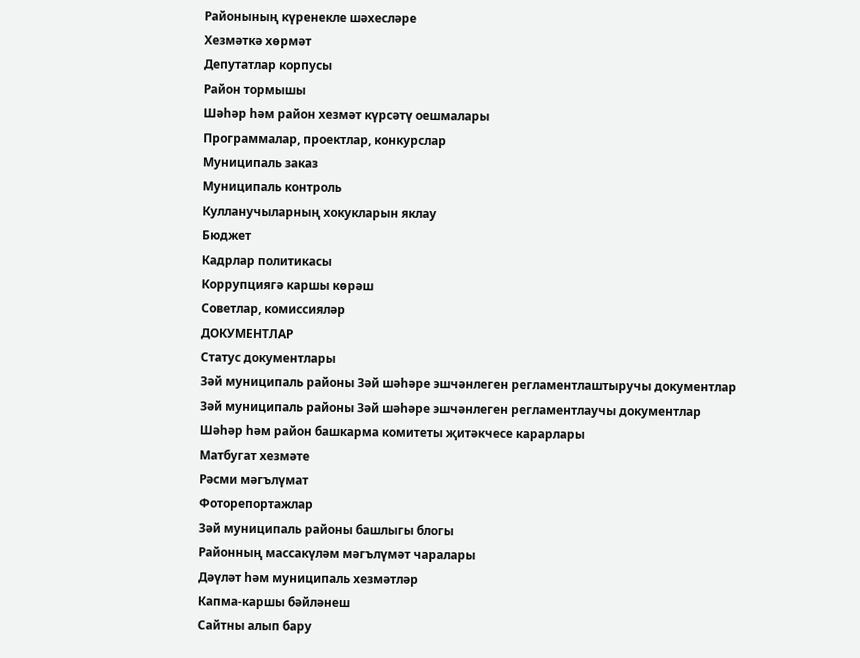Районының күренекле шәхесләре
Хезмәткә хөрмәт
Депутатлар корпусы
Район тормышы
Шәһәр һәм район хезмәт күрсәтү оешмалары
Программалар, проектлар, конкурслар
Муниципаль заказ
Муниципаль контроль
Кулланучыларның хокукларын яклау
Бюджет
Кадрлар политикасы
Коррупциягә каршы көрәш
Советлар, комиссияләр
ДОКУМЕНТЛАР
Статус документлары
Зәй муниципаль районы Зәй шәһәре эшчәнлеген регламентлаштыручы документлар
Зәй муниципаль районы Зәй шәһәре эшчәнлеген регламентлаучы документлар
Шәһәр һәм район башкарма комитеты җитәкчесе карарлары
Матбугат хезмәте
Рәсми мәгълүмат
Фоторепортажлар
Зәй муниципаль районы башлыгы блогы
Районның массакүләм мәгълүмәт чаралары
Дәүләт һәм муниципаль хезмәтләр
Капма-каршы бәйләнеш
Сайтны алып бару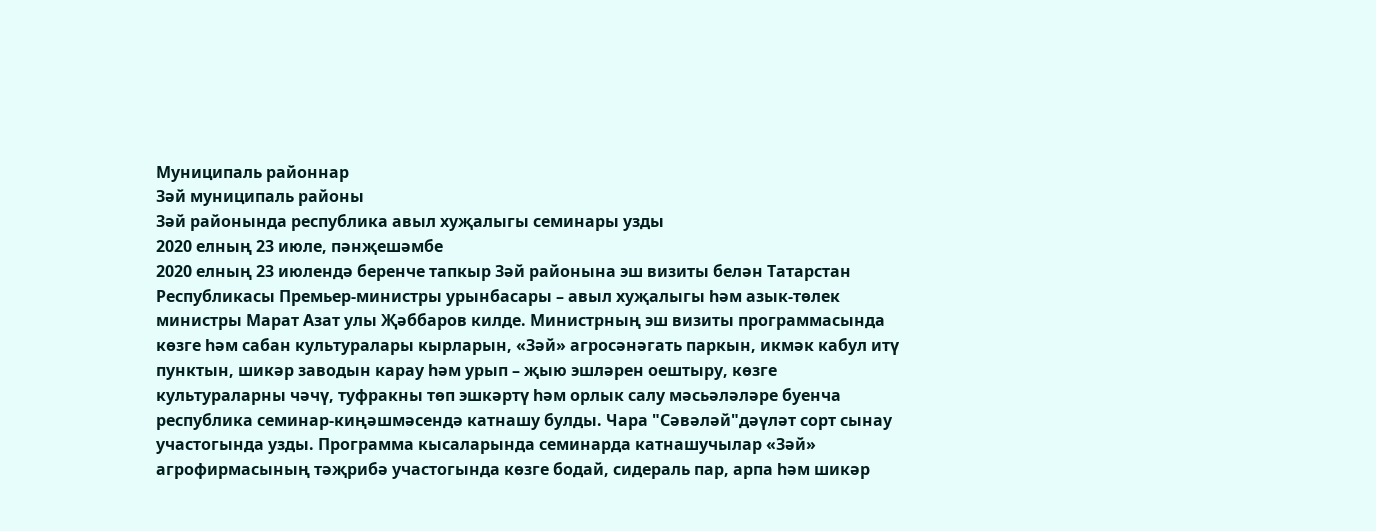Муниципаль районнар
Зәй муниципаль районы
Зәй районында республика авыл хуҗалыгы семинары узды
2020 елның 23 июле, пәнҗешәмбе
2020 елның 23 июлендә беренче тапкыр Зәй районына эш визиты белән Татарстан Республикасы Премьер-министры урынбасары – авыл хуҗалыгы һәм азык-төлек министры Марат Азат улы Җәббаров килде. Министрның эш визиты программасында көзге һәм сабан культуралары кырларын, «Зәй» агросәнәгать паркын, икмәк кабул итү пунктын, шикәр заводын карау һәм урып – җыю эшләрен оештыру, көзге культураларны чәчү, туфракны төп эшкәртү һәм орлык салу мәсьәләләре буенча республика семинар-киңәшмәсендә катнашу булды. Чара "Сәвәләй"дәүләт сорт сынау участогында узды. Программа кысаларында семинарда катнашучылар «Зәй» агрофирмасының тәҗрибә участогында көзге бодай, сидераль пар, арпа һәм шикәр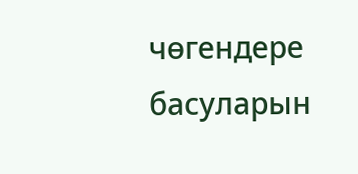чөгендере басуларын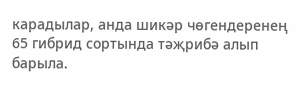карадылар, анда шикәр чөгендеренең 65 гибрид сортында тәҗрибә алып барыла.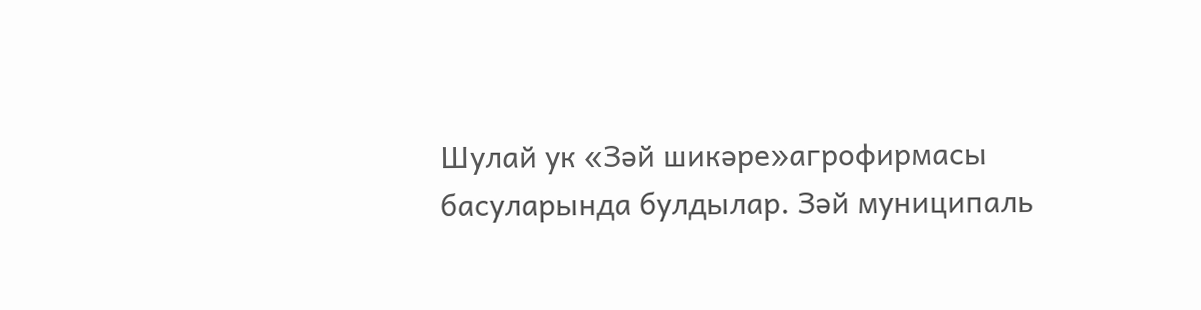Шулай ук «Зәй шикәре»агрофирмасы басуларында булдылар. Зәй муниципаль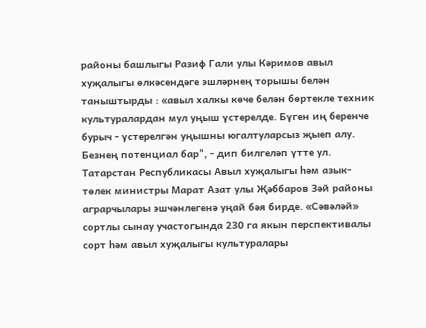районы башлыгы Разиф Гали улы Кәримов авыл хуҗалыгы өлкәсендәге эшләрнең торышы белән таныштырды : «авыл халкы көче белән бөртекле техник культуралардан мул уңыш үстерелде. Бүген иң беренче бурыч - үстерелгән уңышны югалтуларсыз җыеп алу. Безнең потенциал бар", - дип билгеләп үтте ул. Татарстан Республикасы Авыл хуҗалыгы һәм азык-төлек министры Марат Азат улы Җәббаров Зәй районы аграрчылары эшчәнлегенә уңай бәя бирде. «Сәвәләй» сортлы сынау участогында 230 га якын перспективалы сорт һәм авыл хуҗалыгы культуралары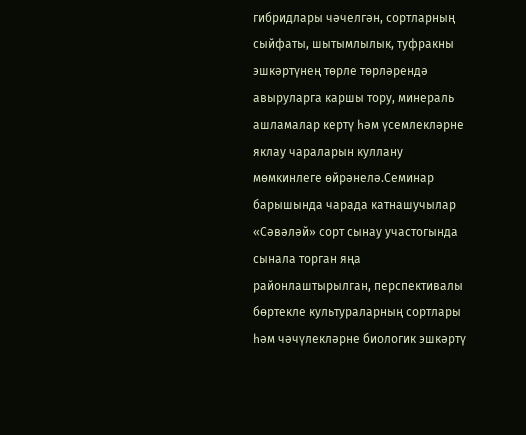гибридлары чәчелгән, сортларның сыйфаты, шытымлылык, туфракны эшкәртүнең төрле төрләрендә авыруларга каршы тору, минераль ашламалар кертү һәм үсемлекләрне яклау чараларын куллану мөмкинлеге өйрәнелә.Семинар барышында чарада катнашучылар «Сәвәләй» сорт сынау участогында сынала торган яңа районлаштырылган, перспективалы бөртекле культураларның сортлары һәм чәчүлекләрне биологик эшкәртү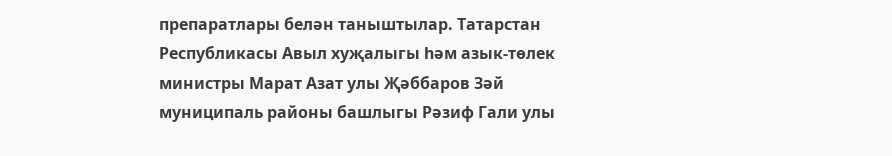препаратлары белән таныштылар. Татарстан Республикасы Авыл хуҗалыгы һәм азык-төлек министры Марат Азат улы Җәббаров Зәй муниципаль районы башлыгы Рәзиф Гали улы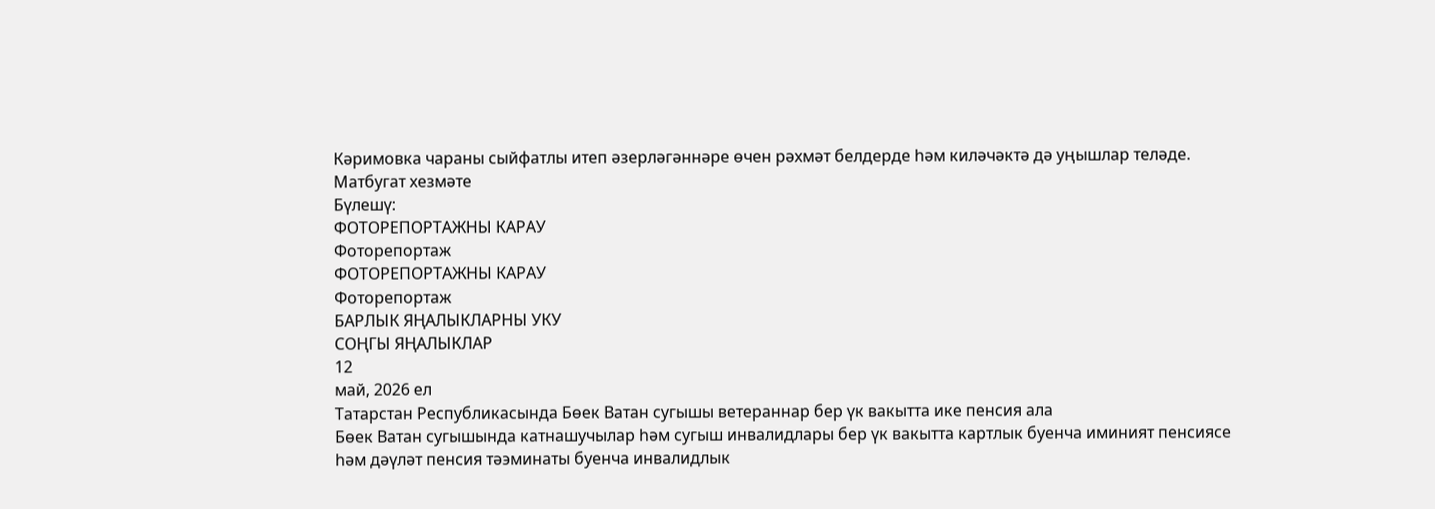Кәримовка чараны сыйфатлы итеп әзерләгәннәре өчен рәхмәт белдерде һәм киләчәктә дә уңышлар теләде.
Матбугат хезмәте
Бүлешү:
ФОТОРЕПОРТАЖНЫ КАРАУ
Фоторепортаж
ФОТОРЕПОРТАЖНЫ КАРАУ
Фоторепортаж
БАРЛЫК ЯҢАЛЫКЛАРНЫ УКУ
СОҢГЫ ЯҢАЛЫКЛАР
12
май, 2026 ел
Татарстан Республикасында Бөек Ватан сугышы ветераннар бер үк вакытта ике пенсия ала
Бөек Ватан сугышында катнашучылар һәм сугыш инвалидлары бер үк вакытта картлык буенча иминият пенсиясе һәм дәүләт пенсия тәэминаты буенча инвалидлык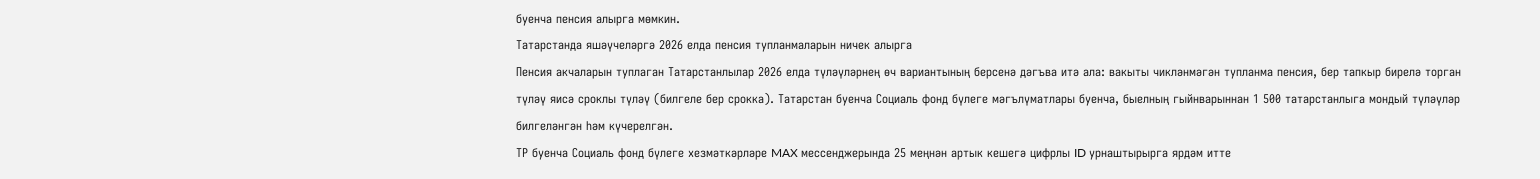буенча пенсия алырга мөмкин.
Татарстанда яшәүчеләргә 2026 елда пенсия тупланмаларын ничек алырга
Пенсия акчаларын туплаган Татарстанлылар 2026 елда түләүләрнең өч вариантының берсенә дәгъва итә ала: вакыты чикләнмәгән тупланма пенсия, бер тапкыр бирелә торган түләү яисә сроклы түләү (билгеле бер срокка). Татарстан буенча Социаль фонд бүлеге мәгълүматлары буенча, быелның гыйнварыннан 1 500 татарстанлыга мондый түләүләр билгеләнгән һәм күчерелгән.
ТР буенча Социаль фонд бүлеге хезмәткәрләре MAX мессенджерында 25 меңнән артык кешегә цифрлы ID урнаштырырга ярдәм итте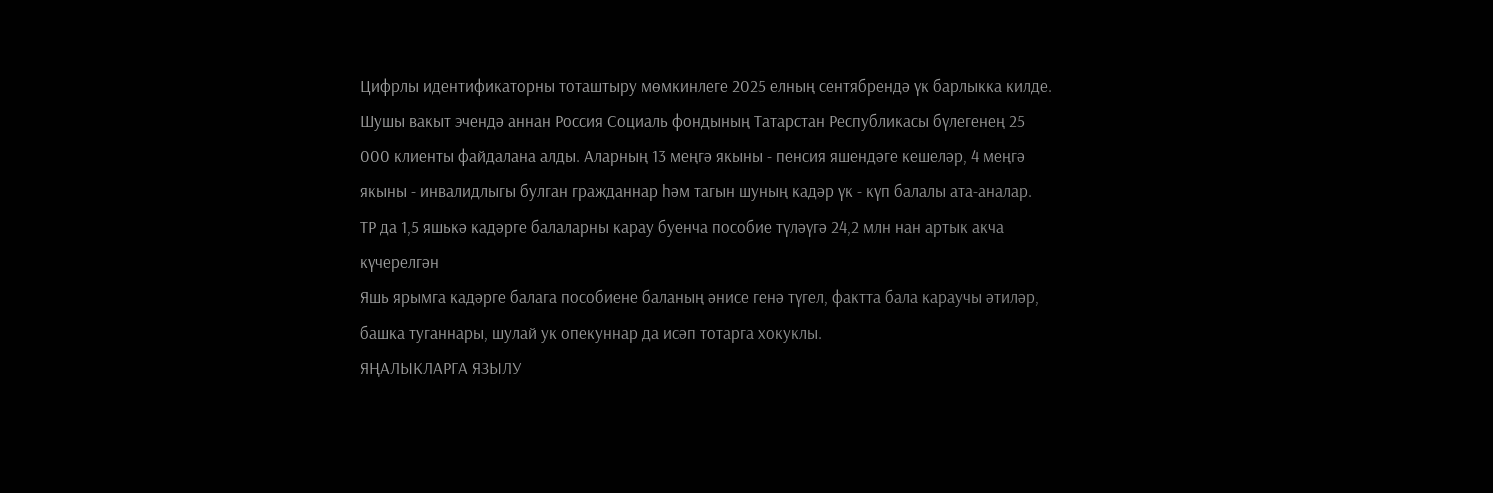Цифрлы идентификаторны тоташтыру мөмкинлеге 2025 елның сентябрендә үк барлыкка килде. Шушы вакыт эчендә аннан Россия Социаль фондының Татарстан Республикасы бүлегенең 25 000 клиенты файдалана алды. Аларның 13 меңгә якыны - пенсия яшендәге кешеләр, 4 меңгә якыны - инвалидлыгы булган гражданнар һәм тагын шуның кадәр үк - күп балалы ата-аналар.
ТР да 1,5 яшькә кадәрге балаларны карау буенча пособие түләүгә 24,2 млн нан артык акча күчерелгән
Яшь ярымга кадәрге балага пособиене баланың әнисе генә түгел, фактта бала караучы әтиләр, башка туганнары, шулай ук опекуннар да исәп тотарга хокуклы.
ЯҢАЛЫКЛАРГА ЯЗЫЛУ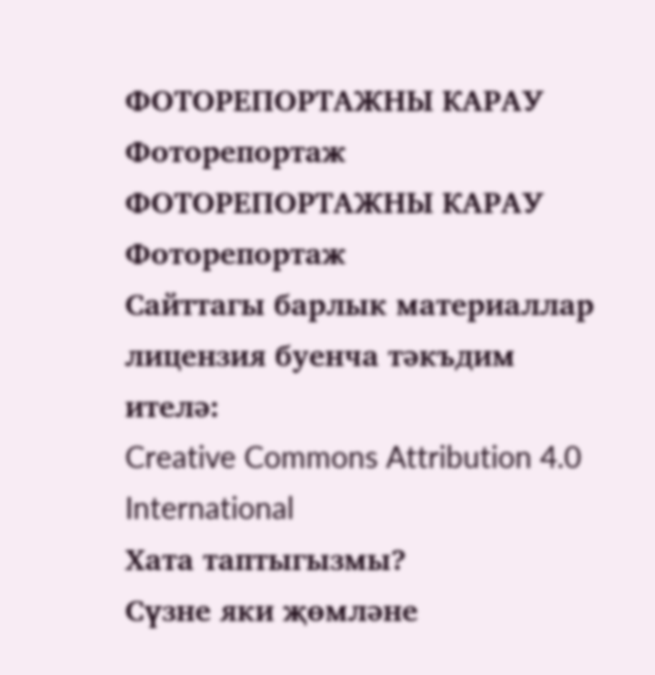ФОТОРЕПОРТАЖНЫ КАРАУ
Фоторепортаж
ФОТОРЕПОРТАЖНЫ КАРАУ
Фоторепортаж
Сайттагы барлык материаллар лицензия буенча тәкъдим ителә:
Creative Commons Attribution 4.0 International
Хата таптыгызмы?
Сүзне яки җөмләне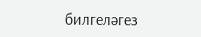билгеләгез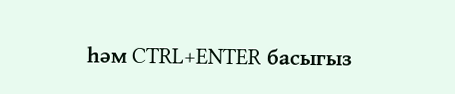һәм CTRL+ENTER басыгыз